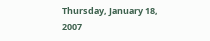Thursday, January 18, 2007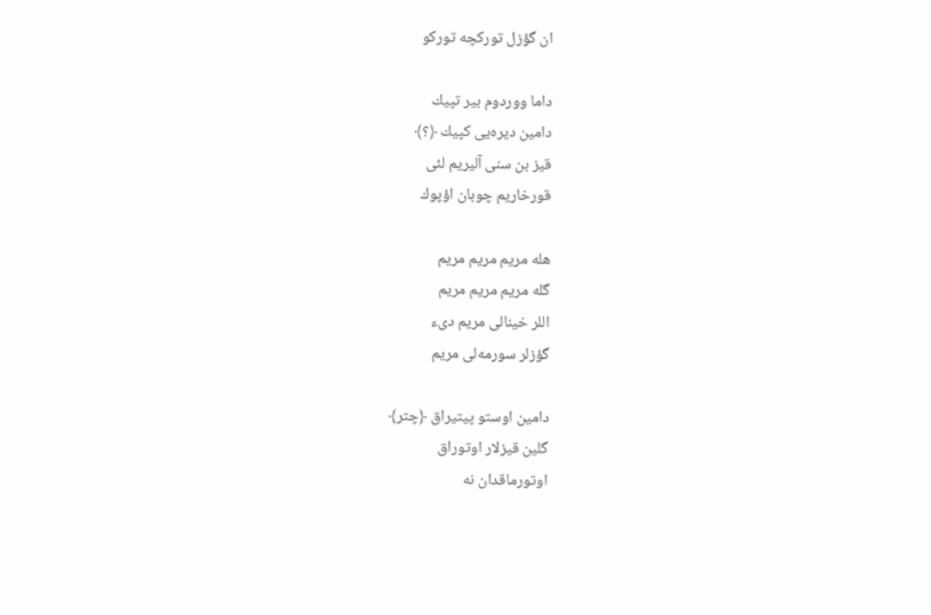ان گؤزل تورکچه تورکو

داما ووردوم بير تپيك
دامين ديره‌يی كپيك ﴿؟﴾
قيز بن سنی آليريم لئی
قورخاريم چوبان اؤپوك

هله مريم مريم مريم
گله مريم مريم مريم
اللر خينالی مريم دیء
گؤزلر سورمه‌لی مريم

دامين اوستو پيتيراق ﴿چتر﴾
گلين قيزلار اوتوراق
اوتورماقدان نه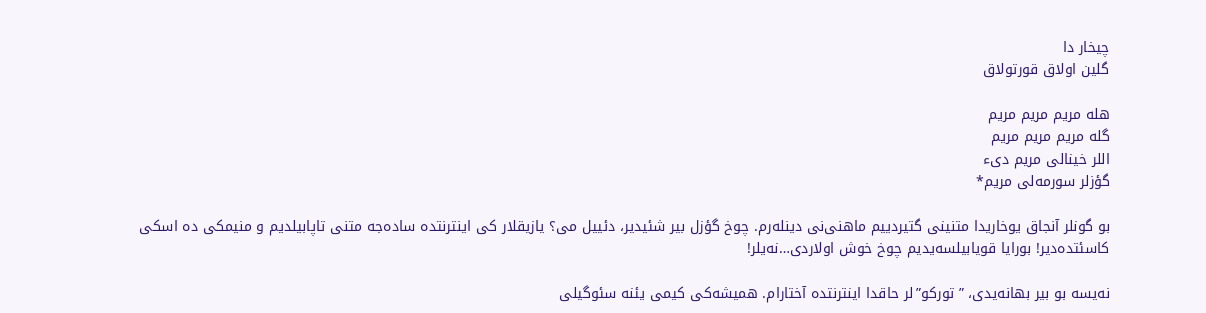چيخار دا
گلين اولاق قورتولاق

هله مريم مريم مريم
گله مريم مريم مريم
اللر خينالی مريم دیء
گؤزلر سورمه‌لی مريم*

بو گونلر آنجاق يوخاريدا متنينی گتيردييم ماهنی‌نی دينله‌رم. چوخ گؤزل بير شئيدير، دئييل می؟ يازيقلار كی اينترنتده ساده‌جه متنی تاپابيلديم و منيمكی ده اسكی كاسئتده‌دير! بورايا قويابيلسه‌يديم چوخ خوش اولاردی…نه‌يلر!

نه‌يسه بو بير بهانه‌يدی، ”توركو”لر حاقدا اينترنتده آختارام. هميشه‌كی كيمی يئنه سئوگيلی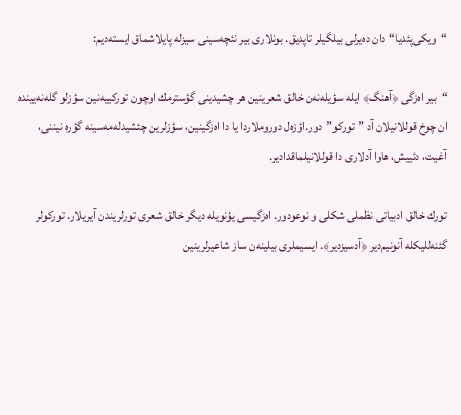“ويكی‌پئديا“دان ده‌يرلی بيلگيلر تاپديق. بونلاری بير نئچه‌سينی سيزله پايلاشماق ايسته‌ديم:

“بير اه‌زگی ﴿آهنگ﴾ ايله سؤيله‌نه‌ن خالق شعرينين هر چشيدينی گؤسترمك اوچون توركييه‌نين سؤزلو گله‌نه‌يينده ان چوخ قوللانيلان آد ”توركو”دور.اؤزه‌ل دوروملاردا يا دا اه‌زگينين، سؤزلرين چئشيدله‌مه‌سينه گؤره نيننی، آغيت، دئييش، هاوا آدلاری دا قوللانيلماقدادير.

تورك خالق ادبياتی نظملی شكلی و نوعودور. اه‌زگيسی یؤنويله ديگر خالق شعری تورلريندن آيريلار. توركولر گئنه‌لليكله آنونيم‌دير ﴿آدسيزدير﴾. ايسيملری بيلينه‌ن ساز شاعيرلرينين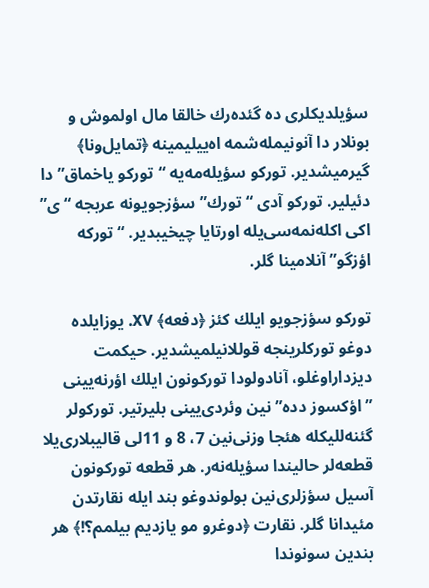سؤيلديكلری ده گئده‌رك خالقا مال اولموش و بونلار دا آنونيمله‌شمه اه‌ييليمينه ﴿تمايل‌ونا﴾ گيرميشدير. توركو سؤيله‌مه‌يه “توركو ياخماق” دا دئيلير. توركو آدی “تورك” سؤزجويونه عربجه “ی” اكی اكله‌نمه‌سی‌يله اورتايا چيخيبدير. “توركه اؤزگو” آنلامينا گلر.

توركو سؤزجويو ايلك كئز ﴿دفعه﴾ XV. يوزايلده دوغو توركلرينجه قوللانيلميشدير. حيكمت ديزداراوغلو، آنادولودا توركونون ايلك اؤرنه‌يينی ”اؤكسوز دده”نين وئردی‌يينی بليرتير. توركولر گئنه‌لليكله هئجا وزنی‌نين 7، 8 و 11لی قاليبلاری‌يلا قطعه‌لر حاليندا سؤيله‌نه‌ر. هر قطعه توركونون آسيل سؤزلری‌نين بولوندوغو بند ايله نقارتدن مئيدانا گلر. نقارت ﴿دوغرو مو يازديم بيلمم؟!﴾ هر بندين سونوندا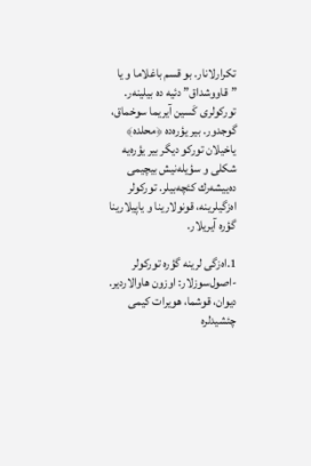تكرارلانار. بو قسم باغلاما و يا ”قاووشداق” دئيه ده بيلينه‌ر. توركولری كَسين آيريما سوخماق، گوجدور. بير یؤره‌ده ﴿محلده﴾ ياخيلان توركو ديگر بير یؤره‌يه شكلی و سؤيله‌نيش بيچيمی ده‌ييشه‌رك كئچه‌بيلر. توركولر اه‌زگيلرينه، قونولارينا و ياپيلارينا گؤره آيريلار.

1.اه‌زگی لرينه گؤره توركولر
-اصول‌سوزلار: اوزون هاوالاردير. ديوان، قوشما، هويرات كيمی چئشيدلره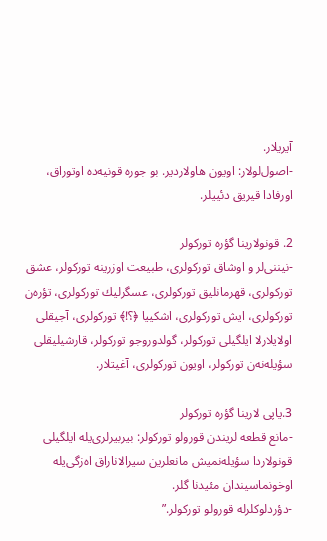آيريلار.
-اصول‌لولار: اويون هاولاردير. بو جوره قونيه‌ده اوتوراق، اورفادا قيريق دئييلر.

2. قونولارينا گؤره توركولر
-نيننی‌لر و اوشاق توركولری، طبيعت اوزرينه توركولر، عشق توركولری، قهرمانليق توركولری، عسگرليك توركولری، تؤره‌ن توركولری، ايش توركولری، اشكييا ﴿؟!﴾ توركولری، آجيقلی اولايلارلا ايلگيلی توركولر، گولدوروجو توركولر، قارشيليقلی سؤيله‌نه‌ن توركولر، اويون توركولری، آغيتلار.

3.ياپی لارينا گؤره توركولر
-مانع قطعه لريندن قورولو توركولر: بيربيرلری‌يله ايلگيلی قونولاردا سؤيله‌نميش مانعلرين سيرالاناراق اه‌زگی‌يله اوخونماسيندان مئيدنا گلر.
-دؤردلوكلرله قورولو توركولر.”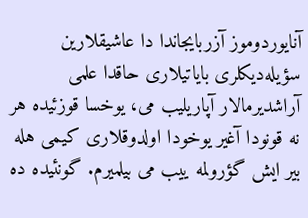آنايوردوموز آزربايجاندا دا عاشيقلارين سؤيله‌ديكلری باياتيلاری حاقدا علمی آراشديرمالار آپاريليب می، يوخسا قوزئيده هر نه قونودا آغير يوخودا اولدوقلاری كيمی هله بير ايش گؤرولمه ييب می بيلميرم. گونئيده ده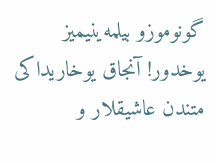گونوموزو بيلمه‌ينيميز يوخدور! آنجاق يوخاريداكی متندن عاشيقلار و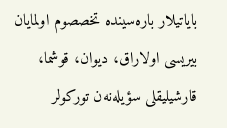باياتيلار باره‌سينده تخصصوم اولمايان بيريسی اولاراق، ديوان، قوشما، قارشيليقلی سؤيله‌نه‌ن توركولر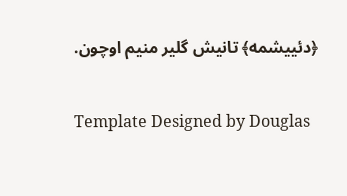﴿دئييشمه﴾ تانيش گلير منيم اوچون.

Template Designed by Douglas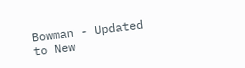Bowman - Updated to New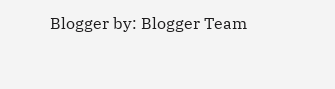Blogger by: Blogger Team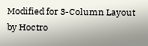Modified for 3-Column Layout by Hoctro